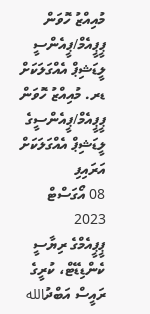މުއިއްޒު ހޮވަން ޕީޕީއެމް/ޕީއެންސީ ލީޑަޝިޕް އެއްގަލަކަށް
ޑރ. މުއިއްޒު ހޮވަން ޕީޕީއެމް/ޕީއެންސީގެ ލީޑަޝިޕް އެއްގަލަކަށް އަރައިފި
08 އޯގަސްޓް 2023
ޕީޕީއެމްގެ ރިޔާސީ ކެންޑިޑޭޓް، ކުރީގެ ރައީސް އަބްދުالله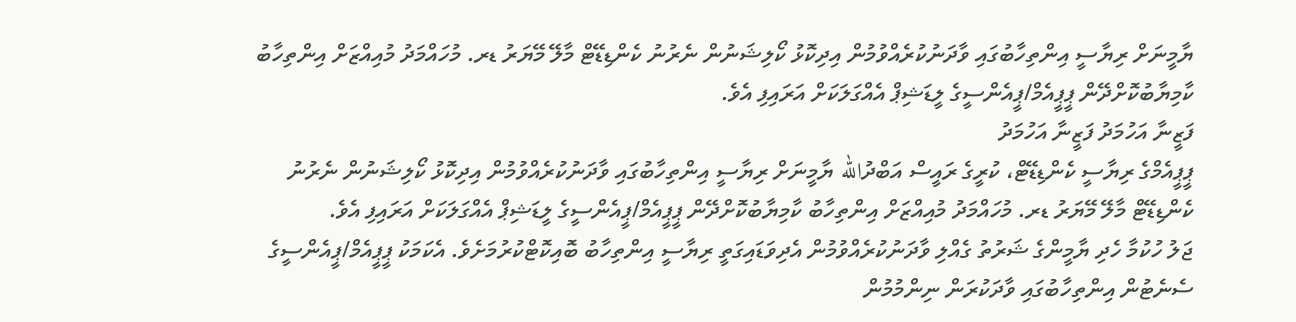ޔާމީނަށް ރިޔާސީ އިންތިހާބުގައި ވާދަނުކުރެއްވުމުން އިދިކޮޅު ކޯލިޝަނުން ނެރުނު ކެންޑިޑޭޓް މާލޭ މޭޔަރު ޑރ. މުހައްމަދު މުއިއްޒަށް އިންތިހާބު ކާމިޔާބުކޮށްދޭން ޕީޕީއެމް/ޕީއެންސީގެ ލީޑަޝިޕް އެއްގަލަކަށް އަރައިފި އެވެ.
ފަޒީނާ އަހުމަދު ފަޒީނާ އަހުމަދު
ޕީޕީއެމްގެ ރިޔާސީ ކެންޑިޑޭޓް، ކުރީގެ ރައީސް އަބްދުالله ޔާމީނަށް ރިޔާސީ އިންތިހާބުގައި ވާދަނުކުރެއްވުމުން އިދިކޮޅު ކޯލިޝަނުން ނެރުނު ކެންޑިޑޭޓް މާލޭ މޭޔަރު ޑރ. މުހައްމަދު މުއިއްޒަށް އިންތިހާބު ކާމިޔާބުކޮށްދޭން ޕީޕީއެމް/ޕީއެންސީގެ ލީޑަޝިޕް އެއްގަލަކަށް އަރައިފި އެވެ.
ޖަލު ހުކުމާ ހެދި ޔާމީންގެ ޝަރުތު ގެއްލި ވާދަނުކުރެއްވުމުން އެދިވަޑައިގަތީ ރިޔާސީ އިންތިހާބު ބޮއިކޮޓްކުރުމަށެވެ. އެކަމަކު ޕީޕީއެމް/ޕީއެންސީގެ ސެނެޓުން އިންތިހާބުގައި ވާދަކުރަން ނިންމުމުން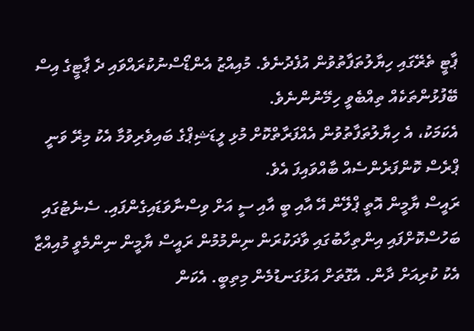ޕާޓީ ތެރޭގައި ހިޔާލުތަފާތުވުން އުފެދުނެވެ. މުއިއްޒު އެންޑޯސްނުކުރައްވައި ދެ ޕާޓީގެ އިސް ބޭފުޅުންތަކެއް ތިއްބެވީ ހިމޭނުންނެވެ.
އެކަމަކު، އެ ހިޔާލުތަފާތުވުން އެއްފަރާތްކޮށް މުޅި ލީޑަޝިޕްގެ ބައިވެރިވުމާ އެކު މިރޭ ވަނީ ޕްރެސް ކޮންފަރެންސެއް ބާއްވައިފަ އެވެ.
ރައީސް ޔާމީން އޮތީ ޕްލޭން އޭ އާއި ބީ އާއި ސީ އަށް ވިސްނާވަޑައިގެންފައި. ސެނެޓުގައި ބަހުސްކޮށްފައި އިންތިހާބުގައި ވާދަކުރަން ނިންމުމުން ރައީސް ޔާމީން ނިންމެވީ މުއިއްޒާ އެކު ކުރިއަށް ދާން. އެގޮތަށް އަޅުގަނޑުމެން މިތިބީ. އެކަން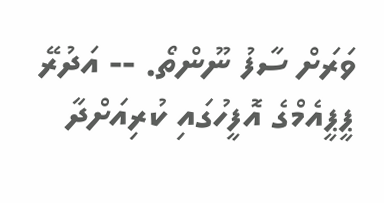ވަރަށް ސާފު ނޫންތޯ. -- އަދުރޭ
ޕީޕީއެމްގެ އޮފީހުގައި ކުރިއަށްދާ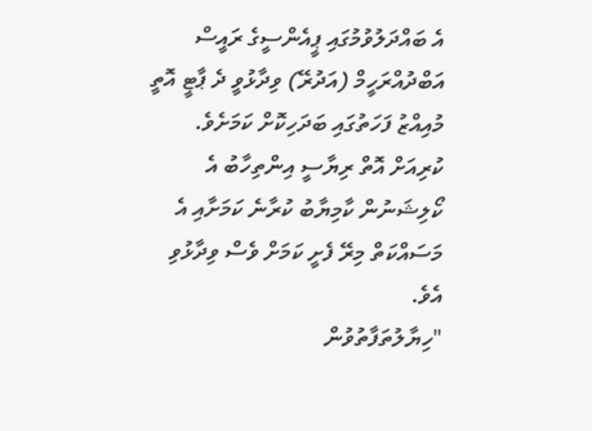އެ ބައްދަލުވުމުގައި ޕީއެންސީގެ ރައީސް އަބްދުއްރަހީމް (އަދުރޭ) ވިދާޅުވީ ދެ ޕާޓީ އޮތީ މުއިއްޒު ފަހަތުގައި ބަދަހިކޮށް ކަމަށެވެ. ކުރިއަށް އޮތް ރިޔާސީ އިންތިހާބު އެ ކޯލިޝަނުން ކާމިޔާބު ކުރާނެ ކަމަށާއި އެ މަސައްކަތް މިރޭ ފެށީ ކަމަށް ވެސް ވިދާޅުވި އެވެ.
"ހިޔާލުތަފާތުވުން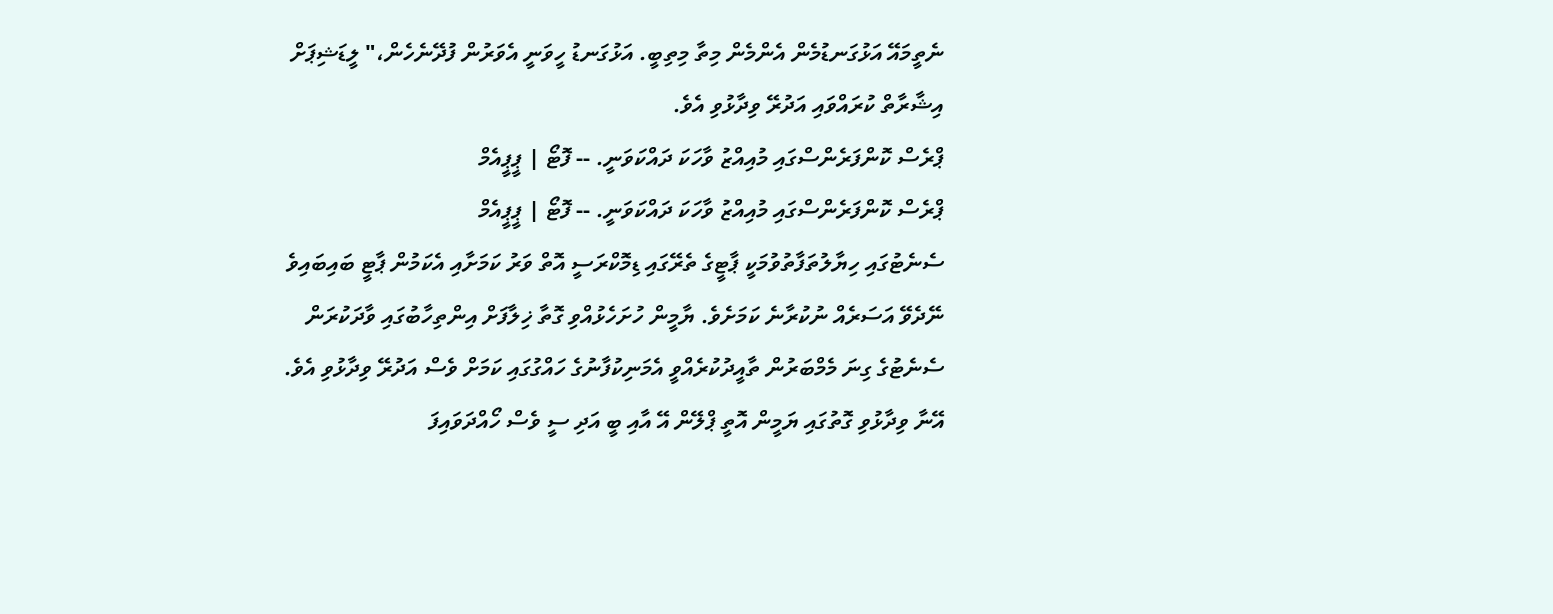ނެތީމައޭ އަޅުގަނޑުމެން އެންމެން މިތާ މިތިބީ. އަޅުގަނޑު ހީވަނީ އެވަރުން ފުދޭނެހެން،" ލީޑަޝިޕަށް އިޝާރާތް ކުރައްވައި އަދުރޭ ވިދާޅުވި އެވެ.
ޕްރެސް ކޮންފަރެންސްގައި މުއިއްޒު ވާހަކަ ދައްކަވަނީ. -- ފޮޓޯ | ޕީޕީއެމް
ޕްރެސް ކޮންފަރެންސްގައި މުއިއްޒު ވާހަކަ ދައްކަވަނީ. -- ފޮޓޯ | ޕީޕީއެމް
ސެނެޓުގައި ހިޔާލުތަފާތުވުމަކީ ޕާޓީގެ ތެރޭގައި ޑިމޮކްރަސީ އޮތް ވަރު ކަމަށާއި އެކަމުން ޕާޓީ ބައިބައިވެ ނޭދެވޭ އަސަރެއް ނުކުރާނެ ކަމަށެވެ. ޔާމީން ހުށަހެޅުއްވި ގޮތާ ޚިލާފަށް އިންތިހާބުގައި ވާދަކުރަން ސެނެޓުގެ ގިނަ މެމްބަރުން ތާއީދުކުރެއްވީ އެމަނިކުފާނުގެ ހައްގުގައި ކަމަށް ވެސް އަދުރޭ ވިދާޅުވި އެވެ.
އޭނާ ވިދާޅުވި ގޮތުގައި ޔަމީން އޮތީ ޕްލޭން އޭ އާއި ބީ އަދި ސީ ވެސް ހޯއްދަވައިފަ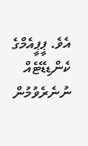އެވެ. ޕީޕީއެމްގެ ކެންޑިޑޭޓެއް ނުނެރެވުމުން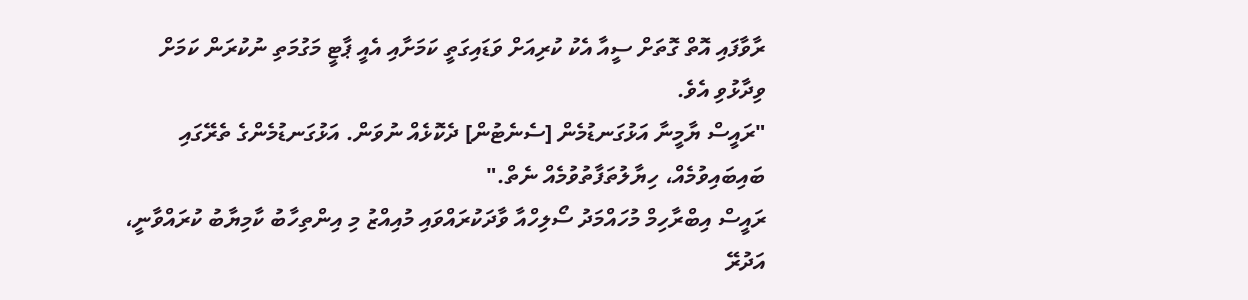ރާވާފައި އޮތް ގޮތަށް ސީއާ އެކު ކުރިއަށް ވަޑައިގަތީ ކަމަށާއި އެއީ ޕާޓީ މަގުމަތި ނުކުރަން ކަމަށް ވިދާޅުވި އެވެ.
"ރައީސް ޔާމީނާ އަޅުގަނޑުމެން [ސެނެޓުން] ދެކޮޅެއް ނުވަން. އަޅުގަނޑުމެންގެ ތެރޭގައި ބައިބައިވުމެއް، ހިޔާލުތަފާތުވުމެއް ނެތް."
ރައީސް އިބްރާހިމް މުހައްމަދު ސޯލިހްއާ ވާދަކުރައްވައި މުއިއްޒު މި އިންތިހާބު ކާމިޔާބު ކުރައްވާނީ، އަދުރޭ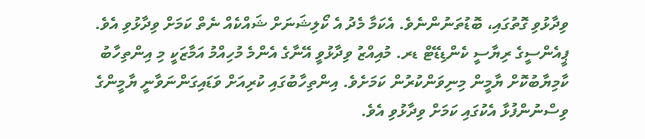ވިދާޅުވި ގޮތުގައި، ބޮޑުތަނުންނެވެ. އެކަމާ މެދު އެ ކޯލިޝަނަށް ޝައްކެއް ނެތް ކަމަށް ވިދާޅުވި އެވެ.
ޕީއެންސީގެ ރިޔާސީ ކެންޑިޑޭޓް ޑރ. މުއިއްޒު ވިދާޅުވީ އޭނާގެ އެންމެ މުހިއްމު އަމާޒަކީ މި އިންތިހާބު ކާމިޔާބުކޮށް ޔާމީން މިނިވަންކުރުން ކަމަށެވެ. އިންތިހާބުގައި ކުރިއަށް ވަޑައިގަންނަވާނީ ޔާމީންގެ ވިސްނުންފުޅާ އެކުގައި ކަމަށް ވިދާޅުވި އެވެ.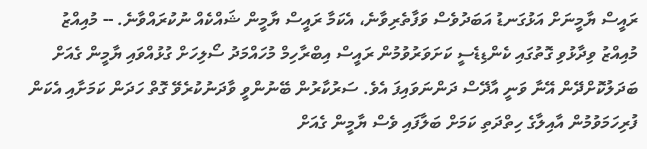ރައީސް ޔާމީނަށް އަޅުގަނޑު އަބަދުވެސް ވަފާތެރިވާނެ، އެކަމާ ރައީސް ޔާމީން ޝައްކެއް ނުކުރައްވާނެ. -- މުއިއްޒު
މުއިއްޒު ވިދާޅުވި ގޮތުގައި ކެންޑިޑެސީ ކަށަވަރުވުމުން ރައީސް އިބްރާހިމް މުހައްމަދު ސޯލިހަށް ގުޅުއްވައި ޔާމީން ގެއަށް ބަދަލުކޮށްދޭން އޭނާ ވަނީ އާދޭސް ދަންނަވައިފަ އެވެ. ސަރުކާރުން ބޭނުންވީ ވާދަނުކުރެވޭ ގޮތް ހަދަން ކަމަށާއި އެކަން ފުރިހަމަވުމުން އާއިލާގެ ހިތްދަތި ކަމަށް ބަލާފައި ވެސް ޔާމީން ގެއަށް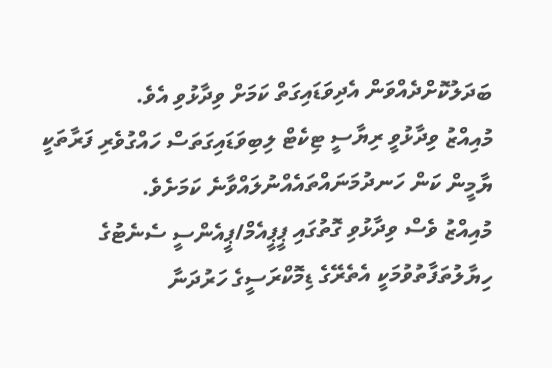ބަދަލުކޮށްދެއްވަން އެދިވަޑައިގަތް ކަމަށް ވިދާޅުވި އެވެ.
މުއިއްޒު ވިދާޅުވީ ރިޔާސީ ޓިކެޓް ލިބިވަޑައިގަތަސް ހައްގުވެރި ފަރާތަކީ ޔާމީން ކަން ހަނދުމަނައްތައެއްނުލައްވާނެ ކަމަށެވެ.
މުއިއްޒު ވެސް ވިދާޅުވި ގޮތުގައި ޕީޕީއެމް/ޕީއެންސީ ސެނެޓުގެ ހިޔާލުތަފާތުވުމަކީ އެތެރޭގެ ޑިމޮކްރަސީގެ ހަރުދަނާ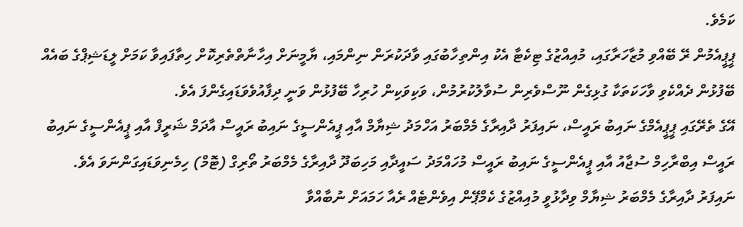ކަމެވެ.
ޕީޕީއެމުން ރޭ ބޭއްވި މުޒާހަރާގައި، މުއިއްޒުގެ ޓިކެޓާ އެކު އިންތިހާބުގައި ވާދަކުރަން ނިންމައި، ޔާމީނަށް އިހާނާތްތެރިކޮށް ހިތާފައިވާ ކަމަށް ލީޑަޝިޕްގެ ބައެއް ބޭފުޅުން ދެއްކެވި ވާހަކަތަކާ ގުޅިގެން ނޫސްވެރިން ސުވާލުކުރުމުން، ވަކިވަކިން ހުރިހާ ބޭފުޅުން ވަނީ ދިފާއުވެވަޑައިގެންފަ އެވެ.
އޭގެ ތެރޭގައި ޕީޕީއެމްގެ ނައިބު ރައީސް، ނައިފަރު ދާއިރާގެ މެމްބަރު އަހްމަދު ޝިޔާމް އާއި ޕީއެންސީގެ ނައިބު ރައީސް އާދަމް ޝަރީފް އާއި ޕީއެންސީގެ ނައިބު ރައީސް އިބްރާހިމް ސުޖާއު އާއި ޕީއެންސީގެ ނައިބު ރައީސް މުހައްމަދު ސައީދާއި މަހިބަދޫ ދާއިރާގެ މެމްބަރު ތޯރިގް (ޓޮމް) ހިމެނިވަޑައިގަންނަވަ އެވެ.
ނައިފަރު ދާއިރާގެ މެމްބަރު ޝިޔާމް ވިދާޅުވީ މުއިއްޒުގެ ކެމްޕޭން އިވެންޓެއް ރެއާ ހަމައަށް ނުބާއްވާ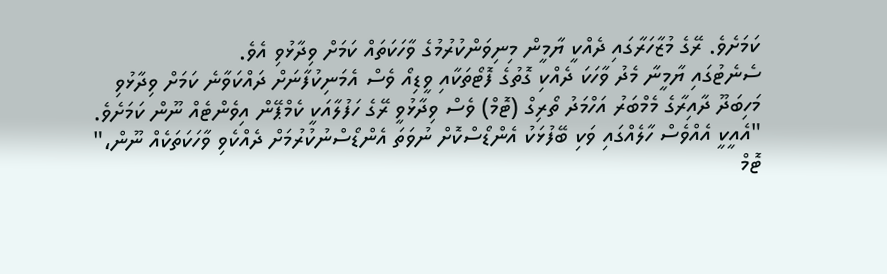ކަމަށެވެ. ރޭގެ މުޒާހަރާގައި ދެއްކީ ޔާމީން މިނިވަންކުރުމުގެ ވާހަކަތައް ކަމަށް ވިދާޅުވި އެވެ.
ސެނެޓުގައި ޔާމީނާ މެދު ވާހަކަ ދެއްކި ގޮތުގެ ފޮޓޯތަކާއި ވީޑިއޯ ވެސް އެމަނިކުފާނަށް ދައްކަވާނެ ކަމަށް ވިދާޅުވި މަހިބަދޫ ދާއިރާގެ މެމްބަރު އަހްމަދު ތޯރިގް (ޓޮމް) ވެސް ވިދާޅުވީ ރޭގެ ހަފުލާއަކީ ކެމްޕޭން އިވެންޓެއް ނޫން ކަމަށެވެ.
"އެއީކީ އެއްވެސް ހާލެއްގައި ވަކި ބޭފުޅަކު އެންޑޯސްކޮށް ނުވަތަ އެންޑޯސްނުކުރުމަށް ދެއްކެވި ވާހަކަތަކެއް ނޫން،" ޓޮމް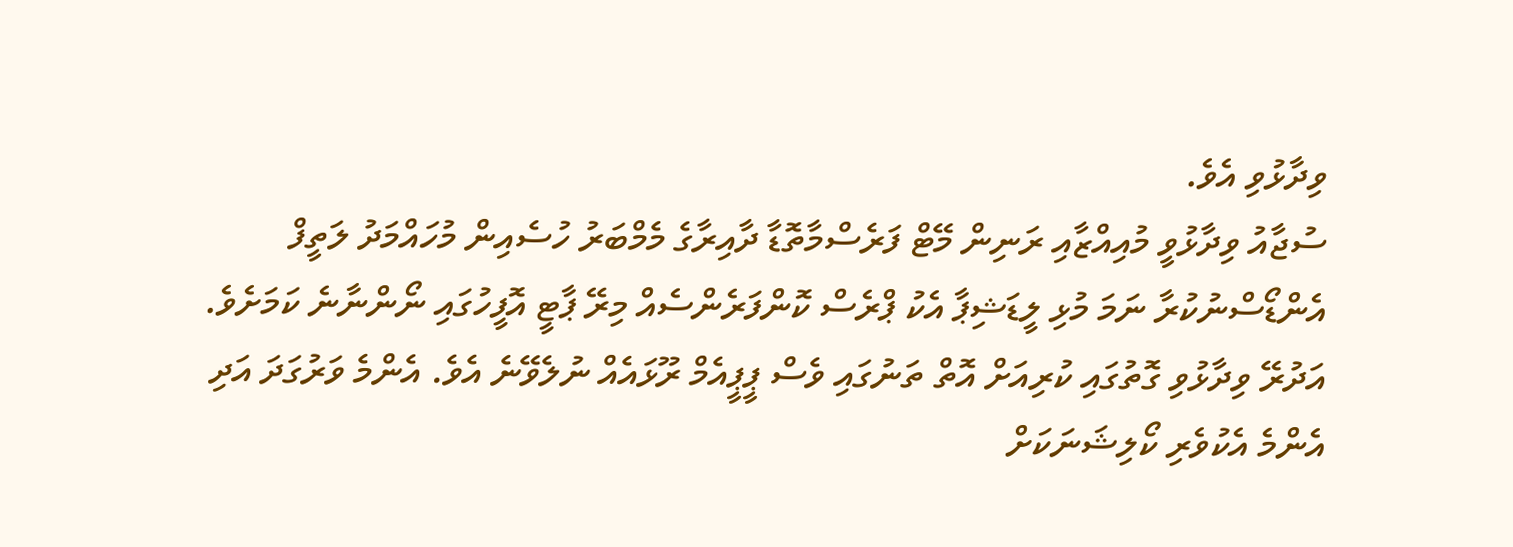ވިދާޅުވި އެވެ.
ސުޖާއު ވިދާޅުވީ މުއިއްޒާއި ރަނިން މޭޓް ފަރެސްމާތޮޑާ ދާއިރާގެ މެމްބަރު ހުސެއިން މުހައްމަދު ލަތީފް އެންޑޯސްނުކުރާ ނަމަ މުޅި ލީޑަޝިޕާ އެކު ޕްރެސް ކޮންފަރެންސެއް މިރޭ ޕާޓީ އޮފީހުގައި ނޯންނާނެ ކަމަށެވެ.
އަދުރޭ ވިދާޅުވި ގޮތުގައި ކުރިއަށް އޮތް ތަނުގައި ވެސް ޕީޕީއެމް ރޫޅައެއް ނުލެވޭނެ އެވެ. އެންމެ ވަރުގަދަ އަދި އެންމެ އެކުވެރި ކޯލިޝަނަކަށް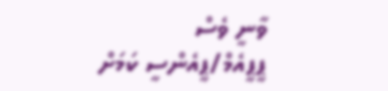ވާނީ ވެސް ޕީޕީއެމް/ޕީއެންސީ ކަމަށް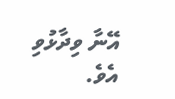އޭނާ ވިދާޅުވި އެވެ.